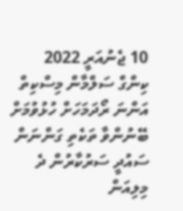10 ޖެނުއަރީ 2022
ކިންގް ސަލްމާން މިސްކިތް އަންނަ ރޯދަމަހަށް ހުޅުވުމަށް ބޭނުންވާ ތަކެތި ގަންނަން ސައުދީ ސަރުކާރުން ދެ މިލިއަން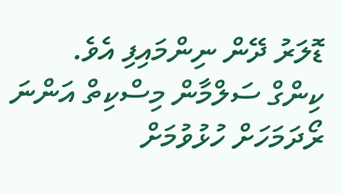ޑޮލަރު ދޭން ނިންމައިފި އެވެ.
ކިންގް ސަލްމާން މިސްކިތް އަންނަ ރޯދަމަހަށް ހުޅުވުމަށް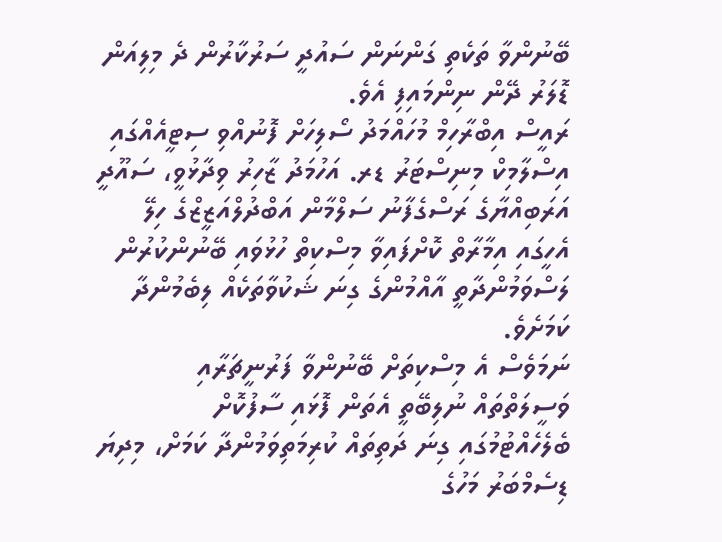ބޭނުންވާ ތަކެތި ގަންނަން ސައުދީ ސަރުކާރުން ދެ މިލިއަން ޑޮލަރު ދޭން ނިންމައިފި އެވެ.
ރައީސް އިބްރާހިމް މުހައްމަދު ސޯލިހަށް ފޮނުއްވި ސިޓީއެއްގައި އިސްލާމިކް މިނިސްޓަރު ޑރ. އަހުމަދު ޒާހިރު ވިދާޅުވީ، ސައޫދީ އަރަބިއްޔާގެ ރަސްގެފާނު ސަލްމާން އަބްދުލްއަޒީޒްގެ ހިލޭ އެހީގައި އިމާރާތް ކޮށްފައިވާ މިސްކިތް ހުޅުވައި ބޭނުންކުރުން ލަސްވަމުންދާތީ އާއްމުންގެ ގިނަ ޝަކުވާތަކެއް ލިބެމުންދާ ކަމަށެވެ.
ނަމަވެސް އެ މިސްކިތަށް ބޭނުންވާ ފަރުނީޗަރާއި ވަސީލަތްތައް ނުލިބޭތީ އެތަން ފޮޅައި ސާފުކޮށް ބެލެހެއްޓުމުގައި ގިނަ ދަތިތައް ކުރިމަތިވަމުންދާ ކަމަށް، މިދިޔަ ޑިސެމްބަރު މަހުގެ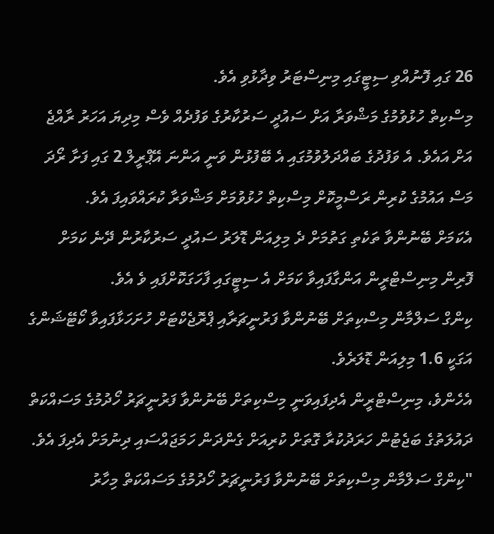26 ގައި ފޮނުއްވި ސިޓީގައި މިނިސްޓަރު ވިދާޅުވި އެވެ.
މިސްކިތް ހުޅުވުމުގެ މަޝްވަރާ އަށް ސައުދީ ސަރުކާރުގެ ވަފުދެއް ވެސް މިދިޔަ އަހަރު ރާއްޖެ އަށް އައެވެ. އެ ވަފުދުގެ ބައްދަލުވުމުގައި އެ ބޭފުޅުން ވަނީ އަންނަ އޭޕްރީލް 2 ގައި ފަށާ ރޯދަ މަސް އައުމުގެ ކުރިން ރަސްމީކޮށް މިސްކިތް ހުޅުވުމަށް މަޝްވަރާ ކުރައްވައިފަ އެވެ.
އެކަމަށް ބޭނުންވާ ތަކެތި ގަތުމަށް ދެ މިލިއަން ޑޮލަރު ސައުދީ ސަރުކާރުން ދޭނެ ކަމަށް ފޮރިން މިނިސްޓްރީން އަންގާފައިވާ ކަމަށް އެ ސިޓީގައި ފާހަގަކޮށްފައި ވެ އެވެ.
ކިންގް ސަލްމާން މިސްކިތަށް ބޭނުންވާ ފަރުނީޗަރާއި ޕްރޮޖެކްޓަށް ހުށަހަޅާފައިވާ ކޯޓޭޝަންގެ އަގަކީ 1.6 މިލިއަން ޑޮލަރެވެ.
އެހެންވެ، މިނިސްޓްރީން އެދިފައިވަނީ މިސްކިތަށް ބޭނުންވާ ފަރުނީޗަރު ހޯދުމުގެ މަސައްކަތް ދައުލަތުގެ ބަޖެޓުން ހަރަދުކުރާ ގޮތަށް ކުރިއަށް ގެންދަން ހަމަޖައްސައި ދިނުމަށް އެދިފަ އެވެ.
"ކިންގް ސަލްމާން މިސްކިތަށް ބޭނުންވާ ފަރުނީޗަރު ހޯދުމުގެ މަސައްކަތް މިހާރު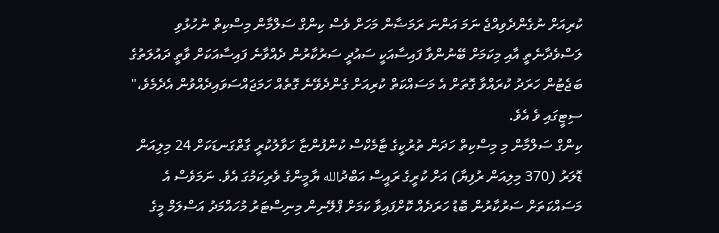ކުރިއަށް ނުގެންދެވިއްޖެ ނަމަ އަންނަ ރަމަޟާން މަހަށް ވެސް ކިންގް ސަލްމާން މިސްކިތް ނުހުޅުވި ލަސްވެދާނެތީ އާއި މިކަމަށް ބޭނުންވާ ފައިސާއަކީ ސައުދީ ސަރުކާރުން ދެއްވާނެ ފައިސާއަކަށް ވާތީ ދައުލަތުގެ ބަޖެޓުން ހަރަދު ކުރައްވާ ގޮތަށް އެ މަސައްކަތް ކުރިއަށް ގެންދެވޭނެ ގޮތެއް ހަމަޖައްސަވައިދެއްވުން އެދެމެވެ،" ސިޓީގައި ވެ އެވެ.
ކިންގް ސަލްމާން މި މިސްކިތް ހަދަން ތުރުކީގެ ޓާމެކްސް ކުންފުންޏާ ހަވާލުކުރީ ގާތްގަނޑަކަށް 24 މިލިއަން ޑޮލަރު (370 މިލިއަން ރުފިޔާ) އަށް ކުރީގެ ރައީސް އަބްދުالله ޔާމީންގެ ވެރިކަމުގަ އެވެ. ނަމަވެސް އެ މަސައްކަތަށް ސަރުކާރުން ބޮޑު ހަރަދެއް ކޮށްފައިވާ ކަމަށް ޕްލޭނިން މިނިސްޓަރު މުހައްމަދު އަސްލަމް މީގެ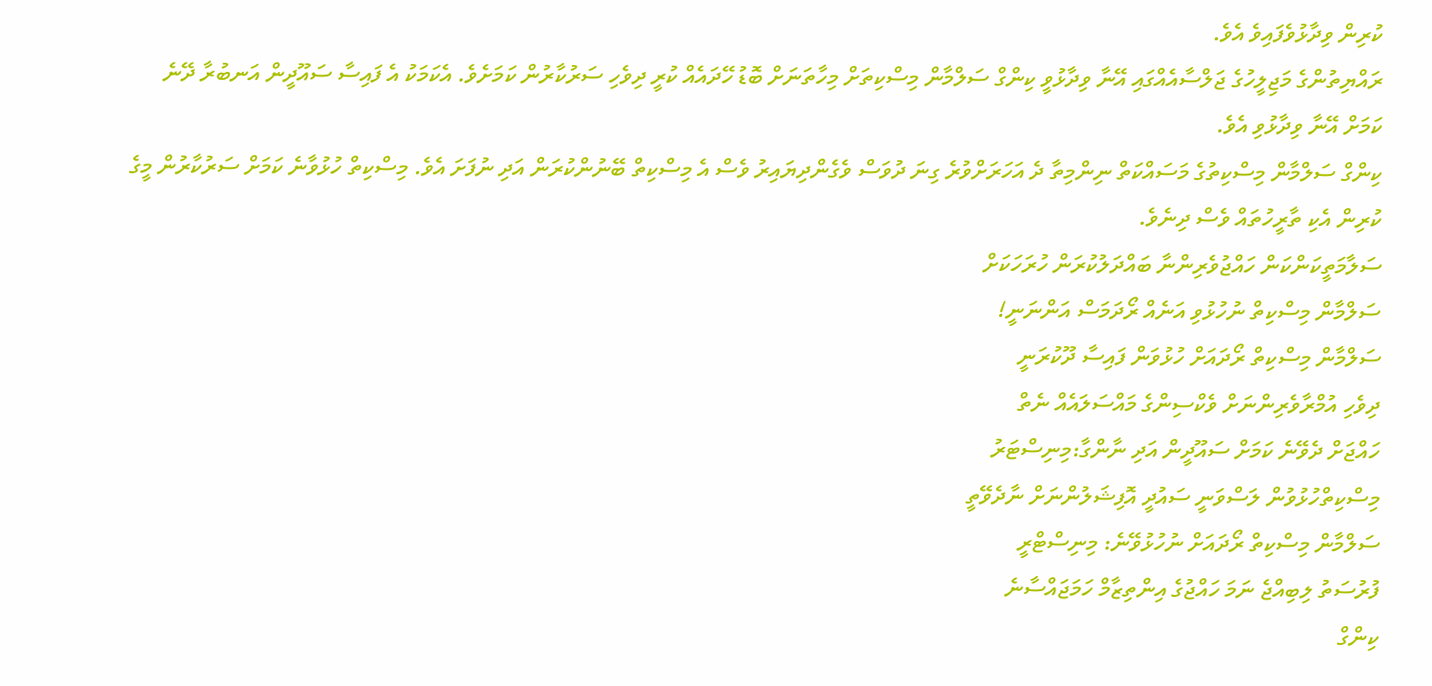ކުރިން ވިދާޅުވެފައިވެ އެވެ.
ރައްޔިތުންގެ މަޖިލީހުގެ ޖަލްސާއެއްގައި އޭނާ ވިދާޅުވީ ކިންގް ސަލްމާން މިސްކިތަށް މިހާތަނަށް ބޮޑު ހޭދައެއް ކުރީ ދިވެހި ސަރުކާރުން ކަމަށެވެ. އެކަމަކު އެ ފައިސާ ސައޫދީން އަނބުރާ ދޭނެ ކަމަށް އޭނާ ވިދާޅުވި އެވެ.
ކިންގް ސަލްމާން މިސްކިތުގެ މަސައްކަތް ނިންމިތާ ދެ އަހަރަށްވުރެ ގިނަ ދުވަސް ވެގެންދިޔައިރު ވެސް އެ މިސްކިތް ބޭނުންކުރަން އަދި ނުފަށަ އެވެ. މިސްކިތް ހުޅުވާނެ ކަމަށް ސަރުކާރުން މީގެ ކުރިން އެކި ތާރީހުތައް ވެސް ދިނެވެ.
ސަލާމަތީކަންކަން ހައްޖުވެރިންނާ ބައްދަލުކުރަން ހުރަހަކަށް
ސަލްމާން މިސްކިތް ނުހުޅުވި އަނެއް ރޯދަމަސް އަންނަނީ!
ސަލްމާން މިސްކިތް ރޯދައަށް ހުޅުވަން ފައިސާ ދޫކުރަނީ
ދިވެހި އުމްރާވެރިންނަށް ވެކްސިންގެ މައްސަލައެއް ނެތް
ހައްޖަށް ދެވޭނެ ކަމަށް ސައޫދީން އަދި ނާންގާ:މިނިސްޓަރު
މިސްކިތްހުޅުވުން ލަސްވަނީ ސައުދީ އޮފިޝަލުންނަށް ނާދެވޭތީ
ސަލްމާން މިސްކިތް ރޯދައަށް ނުހުޅުވޭނެ: މިނިސްޓްރީ
ފުރުސަތު ލިބިއްޖެ ނަމަ ހައްޖުގެ އިންތިޒާމް ހަމަޖައްސާނެ
ކިންގް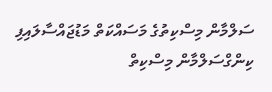ސަލްމާން މިސްކިތުގެ މަސައްކަތް މަޑުޖައްސާލައިފި
ކިންގްސަލްމާން މިސްކިތް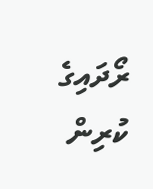ރޯދައިގެ ކުރިން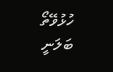ހުޅުވޭތޯ ބަލަނީ